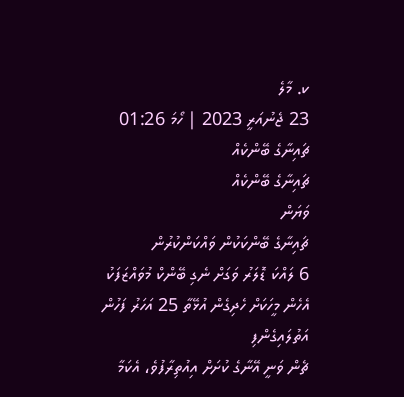ކ. މާލެ
23 ޖެނުއަރީ 2023 | ހޯމަ 01:26
ޗައިނާގެ ބޭންކެއް
ޗައިނާގެ ބޭންކެއް
ވަޔަން
ޗައިނާގެ ބޭންކަކުން ވައްކަންކުރުން
6 ލައްކަ ޑޮލަރު ވަގަށް ނެގި ބޭންކް މުވައްޒަފަކު އެހެން މީހަކަށް ހެދިގެން އުޅޭތާ 25 އަހަރު ފަހުން އަތުލައިގެންފި
ޗެން ވަނީ އޭނާގެ ކުށަށް އިއުތިރާފުވެ، އެކަމާ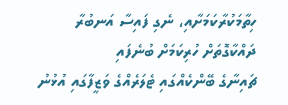ހިތާމަކުރާކަމަށާއި، ނެގި ފައިސާ އަނބުރާ ދައްކާގޮތަށް ހުރިކަމަށް ބުނެފައި
ޗައިނާގެ ބޭންކެއްގައި ޓެލަރެއްގެ ވަޒީފާގައި އުޅުނު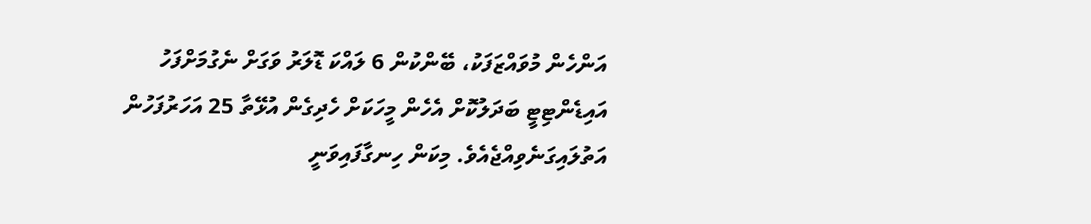އަންހެން މުވައްޒަފަކު، ބޭންކުން 6 ލައްކަ ޑޮލަރު ވަގަށް ނެގުމަށްފަހު އައިޑެންޓިޓީ ބަދަލުކޮށް އެހެން މީހަކަށް ހެދިގެން އުޅޭތާ 25 އަހަރުފަހުން އަތުލައިގަނެވިއްޖެއެވެ. މިކަން ހިނގާފައިވަނީ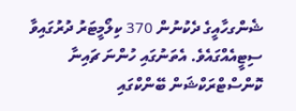ޝެންގހާއީގެ ދެކުނުން 370 ކިލޯމީޓަރު ދުރުގައިވާ ސިޓީއެއްގައެވެ. އެތަނުގައި ހުންނަ ޗައިނާ ކޮންސްޓްރަކްޝަން ބޭންކްގައި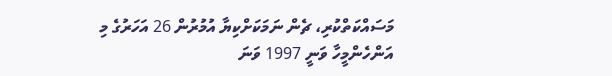މަސައްކަތްކުރި، ޗެން ނަމަކަށްކިޔާ އުމުރުން 26 އަހަރުގެ މި އަންހެންމީހާ ވަނީ 1997 ވަނަ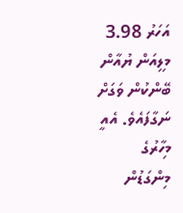އަހަރު 3.98 މިލިއަން ޔުއާން ބޭންކުން ވަގަށް ނަގާފައެވެ. އެއީ މިހާރުގެ މިންގަޑުން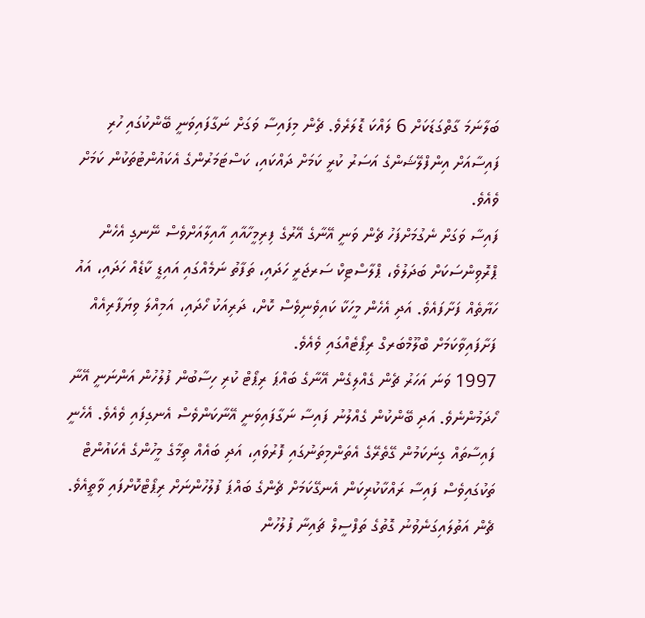ބަލާނަމަ ގާތްގަޑަކަށް 6 ލައްކަ ޑޮލަރެވެ. ޗެން މިފައިސާ ވަގަށް ނަގާފައިވަނީ ބޭންކުގައި ހުރި ފައިސާއަށް އިންފްލޭޝަންގެ އަސަރު ކުރީ ކަމަށް ދައްކައި، ކަސްޓަމަރުންގެ އެކައުންޓުތަކުން ކަމަށް ވެއެވެ.
ފައިސާ ވަގަށް ނެގުމަށްފަހު ޗެން ވަނީ އޭނާގެ އޭރުގެ ފިރިމީހާއާއި އާއިލާއަށްވެސް ނޭނގި އެހެން ޕްރޮވިންސަކަށް ބަދަލުވެ، ޕްލާސްޓިކް ސަރޖަރީ ހަދައި، ތަފާތު ނަމެއްގައި އައިޑީ ކާޑެއް ހަދައި، އައު ހަޔާތެއް ފަށާފައެވެ. އަދި އެހެން މީހަކާ ކައިވެނިވެސް ކޮށް، ދަރިއަކު ހޯދައި، އަމިއްލަ ވިޔަފާރިއެއް ފަށާފައިވާކަމަށް ބްލޫމްބަރގް ރިޕޯޓެއްގައި ވެއެވެ.
1997 ވަނަ އަހަރު ޗެން ގެއްލިގެން އޭނާގެ ބައްޕަ ރިޕޯޓް ކުރި ހިސާބުން ފުލުހުން އަންނަނީ އޭނާ ހޯދަމުންނެވެ. އަދި ބޭންކުން ގެއްލުނު ފައިސާ ނަގާފައިވަނީ އޭނާކަންވެސް އެނގިފައި ވެއެވެ. އެހެނީ ފައިސާތައް ގިނަކަމުން ގޭތެރޭގެ އެތަންމިތަނުގައި ފޮރުވައި، އަދި ބައެއް ތިމާގެ މީހުންގެ އެކައުންޓް ތަކުގައިވެސް ފައިސާ ރައްކާކުރިކަން އެނގޭކަމަށް ޗެންގެ ބައްޕަ ފުލުހުންނަށް ރިޕޯޓްކޮށްފައި ވާތީއެވެ.
ޗެން އަތުލައިގަނެވުނު ގޮތުގެ ތަފްސީލް ޗައިނާ ފުލުހުން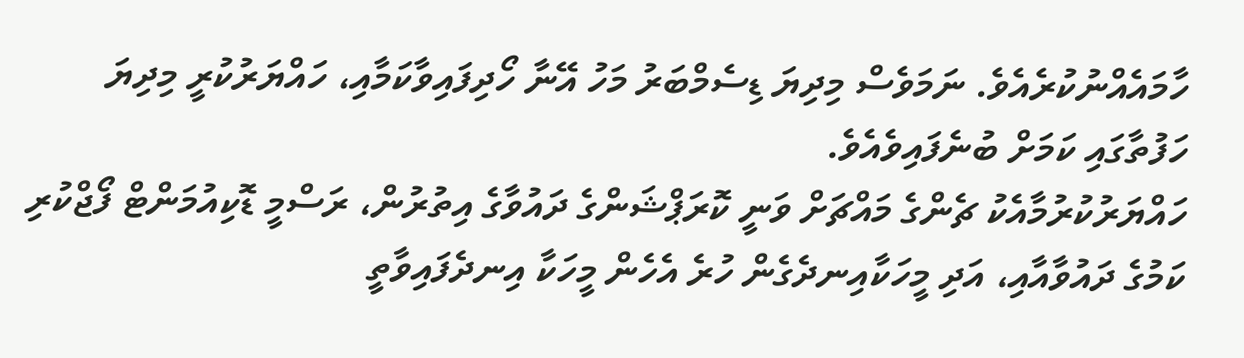ހާމައެއްނުކުރެއެވެ. ނަމަވެސް މިދިޔަ ޑިސެމްބަރު މަހު އޭނާ ހޯދިފައިވާކަމާއި، ހައްޔަރުކުރީ މިދިޔަ ހަފުތާގައި ކަމަށް ބުނެފައިވެއެވެ.
ހައްޔަރުކުރުމާއެކު ޗެންގެ މައްޗަށް ވަނީ ކޮރަޕްޝަންގެ ދައުވާގެ އިތުރުން، ރަސްމީ ޑޮކިއުމަންޓް ފޯޖްކުރި ކަމުގެ ދައުވާއާއި، އަދި މީހަކާއިނދެގެން ހުރެ އެހެން މީހަކާ އިނދެފައިވާތީ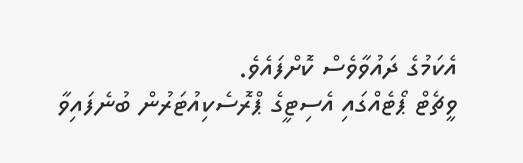އެކަމުގެ ދައުވާވެސް ކޮށްފައެވެ.
ވީޗެޓް ޕޯޓެއްގައި އެސިޓީގެ ޕްރޮސެކިއުޓަރުން ބުނެފައިވާ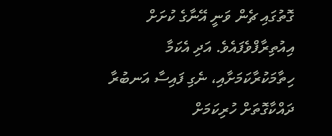ގޮތުގައި ޗެން ވަނީ އޭނާގެ ކުށަށް އިއުތިރާފްވެފައެވެ. އަދި އެކަމާ ހިތާމަކުރާކަމަށާއި، ނެގި ފައިސާ އަނބުރާ ދައްކާގޮތަށް ހުރިކަމަށް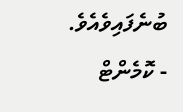ބުނެފައިވެއެވެ.
- ކޮމެންޓް